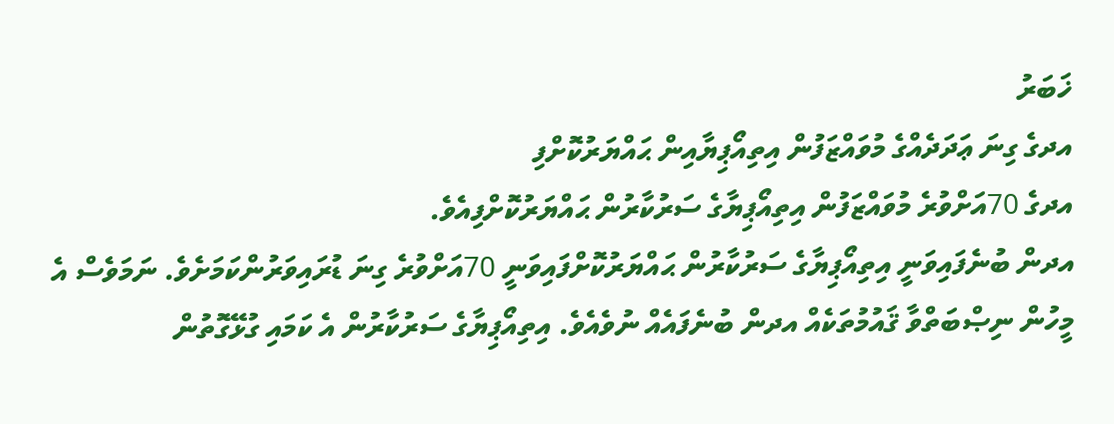ޚަބަރު
އދގެ ގިނަ ޢަދަދެއްގެ މުވައްޒަފުން އިތިއޯޕިޔާއިން ޙައްޔަރުކޮށްފި
އދގެ 70އަށްވުރެ މުވައްޒަފުން އިތިއޯޕިޔާގެ ސަރުކާރުން ޙައްޔަރުކޮށްފިއެވެ.
އދން ބުނެފައިވަނީ އިތިއޯޕިޔާގެ ސަރުކާރުން ޙައްޔަރުކޮށްފައިވަނީ 70އަށްވުރެ ގިނަ ޑުރައިވަރުންކަމަށެވެ. ނަމަވެސް އެ މީހުން ނިޞްބަތްވާ ޤައުމުތަކެއް އދން ބުނެފައެއް ނުވެއެވެ. އިތިއޯޕިޔާގެ ސަރުކާރުން އެ ކަމައި ގުޅޭގޮތުން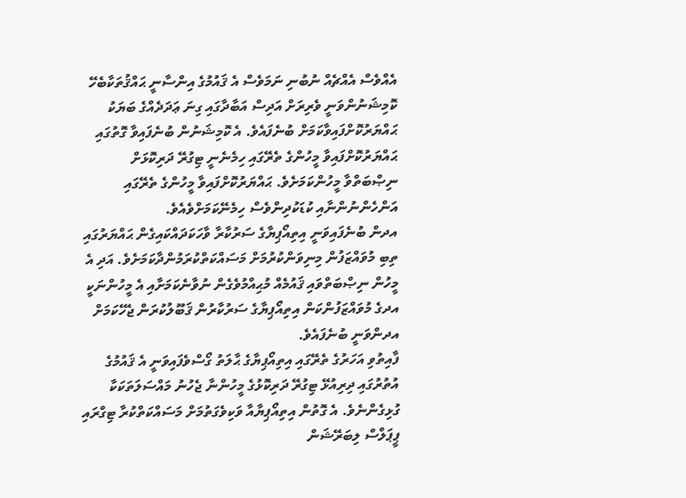އެއްވެސް އެއްޗެއް ނުބުނި ނަމަވެސް އެ ޤައުމުގެ އިންސާނީ ޙައްޤުތަކާބެހޭ ކޮމިޝަނުންވަނީ ވެރިރަށް އަދިސް އަބާދާގައި ގިނަ ޢަދަދެއްގެ ބަޔަކު ޙައްޔަރުކޮށްފައިވާކަމަށް ބުނެފައެވެ. އެ ކޮމިޝަނުން ބުނެފައިވާ ގޮތުގައި ޙައްޔަރުކޮށްފައިވާ މީހުންގެ ތެރޭގައި ހިމެނެނީ ޓިގުރޭ ދަރިކޮޅަށް ނިޞްބަތްވާ މީހުންކަމަށެވެ. ޙައްޔަރުކޮށްފައިވާ މީހުންގެ ތެރޭގައި އަންހެންނުންނާއި ކުޑަކުދިންވެސް ހިމެނޭކަމަށްވެއެވެ.
އދން ބުނެފައިވަނީ އިތިއޯޕިޔާގެ ސަރުކާރާ ވާހަކަދައްކައިގެން ޙައްޔަރުގައި ތިބި މުވައްޒަފުން މިނިވަންކުރުމަށް މަސައްކަތްކުރަމުންދާކަމަށެވެ. އަދި އެ މީހުން ނިޞްބަތްވައި ޤައުމެއް މުޙިއްމުވެގެން ނުވާނެކަމަށާއި އެ މީހުންނަކީ އދގެ މުވައްޒަފުންކަން އިތިއޯޕިޔާގެ ސަރުކާރުން ޤަބޫލުކުރަން ޖެހޭކަމަށް އދންވަނީ ބުނެފައެވެ.
ފާއިތުވި އަހަރުގެ ތެރޭގައި އިތިއޯޕިޔާގެ ޙާލަތު ގޯސްވެފައިވަނީ އެ ޤައުމުގެ އުތުރުގައި ދިރިއުޅޭ ޓިގުރޭ ދަރިކޮޅުގެ މީހުންނާ ޖެހުނު މައްސަލަތަކަކާ ގުޅިގެންނެވެ. އެ ގޮތުން އިތިއޯޕިޔާއާ ވަކިވެގަތުމަށް މަސައްކަތްކުރާ ޓިގްރައި ޕީޕަލްސް ލިބަރޭޝަން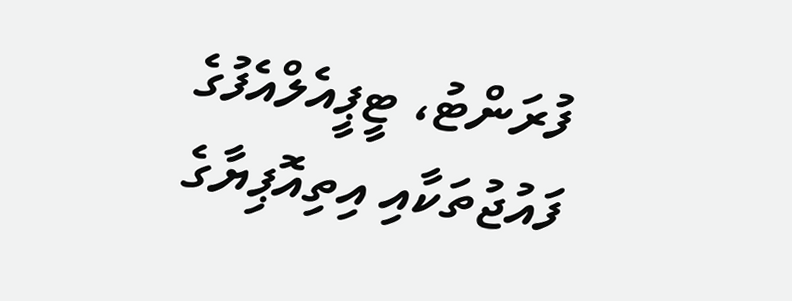ފުރަންޓު، ޓީޕީއެލްއެފުގެ ފައުޖުތަކާއި އިތިއޮޕިޔާގެ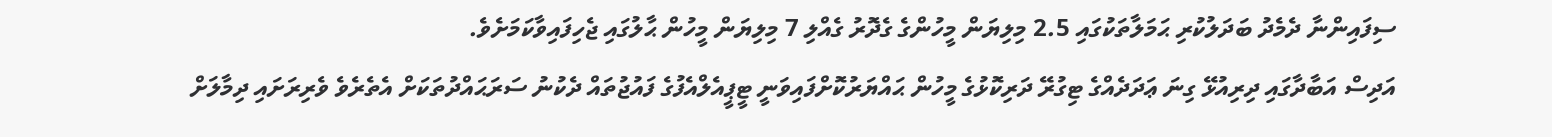ސިފައިންނާ ދެމެދު ބަދަލުކުރި ޙަމަލާތަކުގައި 2.5 މިލިޔަން މީހުންގެ ގެދޮރު ގެއްލި 7 މިލިޔަން މީހުން ޙާލުގައި ޖެހިފައިވާކަމަށެވެ.
އަދިސް އަބާދާގައި ދިރިއުޅޭ ގިނަ ޢަދަދެއްގެ ޓިގުރޭ ދަރިކޮޅުގެ މީހުން ޙައްޔަރުކޮށްފައިވަނީ ޓީޕީއެލްއެފުގެ ފައުޖުތައް ދެކުނު ސަރަޙައްދުތަކަށް އެތެރެވެ ވެރިރަށައި ދިމާލަށް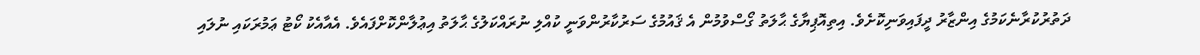ދަތުރުކުރާނެކަމުގެ އިންޒާރު ދީފައިވަނިކޮށެވެ. އިތިއޮޕިޔާގެ ޙާލަތު ގޯސްވުމުން އެ ޤައުމުގެ ސަރުކާރުންވަނީ ކުއްލި ނުރައްކަލުގެ ޙާލަތު އިޢުލާންކޮށްފައެވެ. އެއާއެކު ކޯޓު ޢަމުރަކައި ނުލައި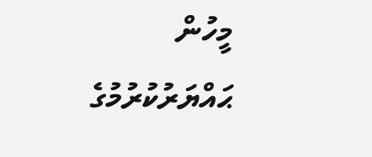މީހުން ޙައްޔަރުކުރުމުގެ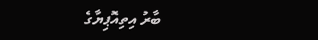ބާރު އިތިއޮޕިޔާގެ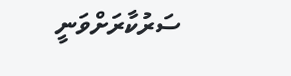ސަރުކާރަށްވަނީ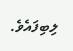ލިބިފައެވެ.